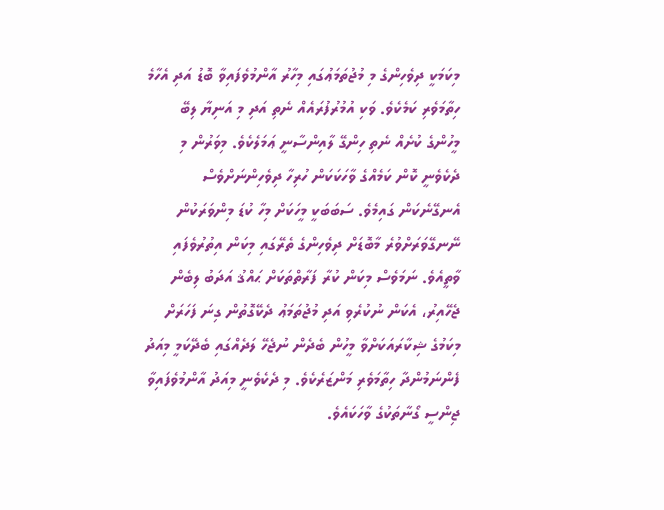މިކަމަކީ ދިވެހިންގެ މި މުޖުތަމަޢުގައި މިހާރު އާންމުވެފައިވާ ބޮޑު އަދި އެހާމެ ހިތާމަވެރި ކަމެކެވެ. ވަކި އުމުރުފުރައެއް ނެތި އަދި މި އަނިޔާ ލިބޭ މީހުންގެ ކުށެއް ނެތި ހިންގޭ ލާއިންސާނީ ޢަމަލެކެވެ. މިވަރުން މި ދެކެވެނީ ކޮން ކަމެއްގެ ވާހަކަކަން ހުރިހާ ދިވެހިންނަށްވެސް އެނގޭނެކަން ގައިމެވެ. ސަބަބަކީ މީހަކަށް މިހާ ކުޑަ މިންވަރަކުން ނޭނގޭވަރަށްވުރެ މާބޮޑަށް ދިވެހިންގެ ތެރޭގައި މިކަން އިތުރުވެފައި ވާތީއެވެ. ނަމަވެސް މިކަން ކުރާ ފަރާތްތަކަށް ޙައްޤު އަދަބު ލިބެން ޖެހޭއިރު، އެކަން ނުކުރެވި އަދި މުޖުތަމަޢު ދެކޭގޮތުން ގިނަ ފަހަރަށް މިކަމުގެ ޝިކާރައަކަށްވާ މީހުން ބެދެން ނުޖެހޭ ލަދެއްގައި ބެދޭކަމީ މިއަދު ފެންނަމުންދާ ހިތާމަވެރި މަންޒަރެކެވެ. މި ދެކެވެނީ މިއަދު އާންމުވެފައިވާ ޖިންސީ ގޯނާތަކުގެ ވާހަކައެވެ.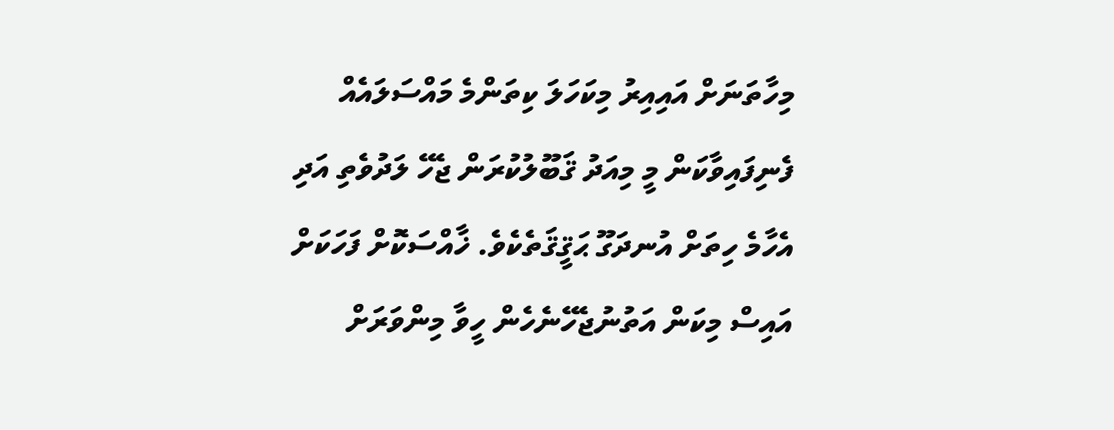މިހާތަނަށް އައިއިރު މިކަހަލަ ކިތަންމެ މައްސަލައެއް ފެނިފައިވާކަން މީ މިއަދު ޤަބޫލުކުރަން ޖެހޭ ލަދުވެތި އަދި އެހާމެ ހިތަށް އުނދަގޫ ޙަޤީޤަތެކެވެ. ޚާއްސަކޮށް ފަހަކަށް އައިސް މިކަން އަތުނުޖެހޭނެހެން ހީވާ މިންވަރަށް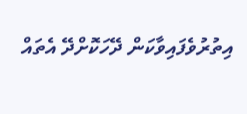އިތުރުވެފައިވާކަން ދޭހަކޮށްދޭ އެތައް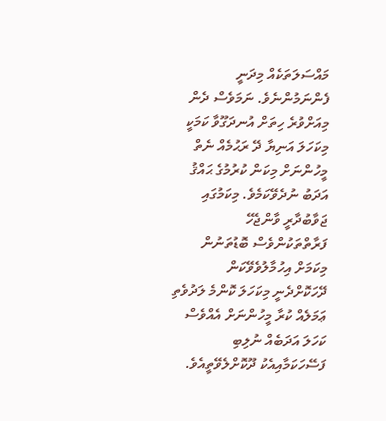މައްސަލަތަކެއް މިދަނީ ފެންނަމުންނެވެ. ނަމަވެސް ދެން މިއަށްވުރެ ހިތަށް އުނދަގޫވާ ކަމަކީ މިކަހަލަ އަނިޔާ ދޭ ރަޙުމެއް ނެތް މީހުންނަށް މިކަން ކުރުމުގެ ޙައްޤު އަދަބު ނުދެވޭކަމެވެ. މިކަމުގައި ޖަވާބުދާރީ ވާންޖެހޭ ފަރާތްތަކުންވެސް ބޮޑުތަނުން މިކަމަށް އިހުމާލުވެވޭކަން ދޭހަކޮށްދެނީ މިކަހަލަ ކޮންމެ ލަދުވެތި ޢަމަލެއް ކުރާ މީހުންނަށް އެއްވެސް ކަހަލަ އަދަބެއް ނުލިބި ފަސޭހަކަމާއިއެކު ދޫކޮށްލެވޭތީއެވެ.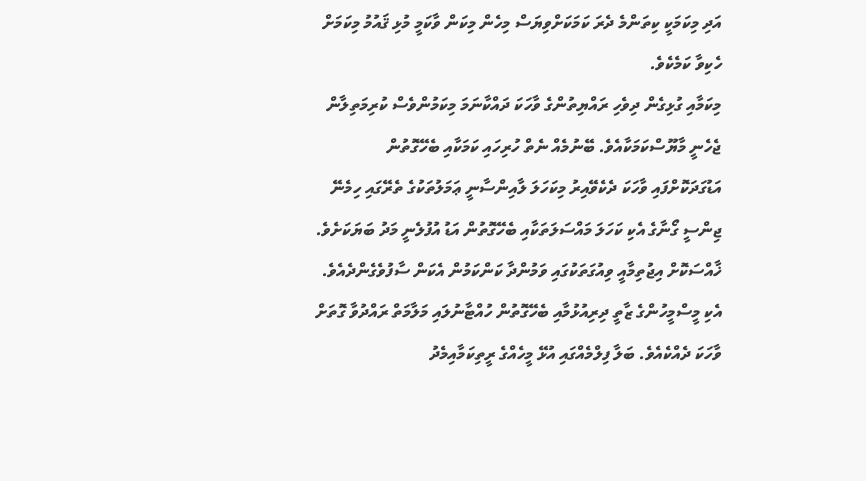އަދި މިކަމަކީ ކިތަންމެ ދެރަ ކަމަކަށްވިޔަސް މިހެން މިކަން ވާކަމީ މުޅި ޤައުމު މިކަމަށް ހެކިވާ ކަމެކެވެ.
މިކަމާއި ގުޅިގެން ދިވެހި ރައްޔިތުންގެ ވާހަކަ ދައްކާނަމަ މިކަމުންވެސް ކުރިމަތިލާން ޖެހެނީ މާޔޫސްކަމަކާއެވެ. ބޭނުމެއް ނެތް ހުރިހައި ކަމަކާއި ބެހޭގޮތުން އަޑުގަދަކޮށްފައި ވާހަކަ ދެކެވޭއިރު މިކަހަލަ ލާއިންސާނީ ޢަމަލުތަކުގެ ތެރޭގައި ހިމެނޭ ޖިންސީ ގޯނާގެ އެކި ކަހަލަ މައްސަލަތަކާއި ބެހޭގޮތުން އަޑު އުފުލެނީ މަދު ބަޔަކަށެވެ. ޚާއްސަކޮށް އިޖުތިމާއީ ވިއުގަތަކުގައި ވަމުންދާ ކަންކަމުން އެކަން ސާފުވެގެންދެއެވެ. އެކި މީސްމީހުންގެ ޒާތީ ދިރިއުޅުމާއި ބެހޭގޮތުން ހުއްޓާނުލައި މަލާމަތް ރައްދުވާ ގޮތަށް ވާހަކަ ދެއްކެއެވެ. ބަލާ ފިލްމެއްގައި އުޅޭ މީހެއްގެ ރީތިކަމާއިމެދު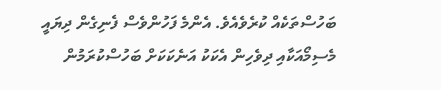ބަހުސްތަކެއް ކުރެވެއެވެ. އެންމެ ފަހުންވެސް ފެނިގެން ދިޔައީ މެސިމޯއަކާއި ދިވެހިން އެކަކު އަނެކަކަށް ބަހުސްކުރަމުން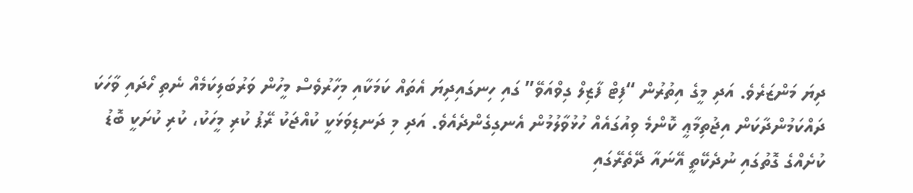ދިޔަ މަންޒަރެވެ. އަދި މީގެ އިތުރުން “ފިޓް ފާޒިލް ގިވްއަވޭ” ގައި ހިނގައިދިޔަ އެތައް ކަމަކާއި މިހާރުވެސް މީހުން ވަރުބަލިކަމެއް ނެތި ހޯދައި ވާހަކަ ދައްކަމުންދާކަން އިޖުތިމާޢީ ކޮންމެ ވިއުގައެއް ހުޅުވާލުމުން އެނގިގެންދެއެވެ. އަދި މި ދަނޑިވަޅަކީ ކުއްޖަކު ރޭޕު ކުރި މީހަކު، ކުރި ކުށަކީ ބޮޑު ކުށެއްގެ ގޮތުގައި ނުދެކޭތީ އޭނައާ ދޭތެރޭގައި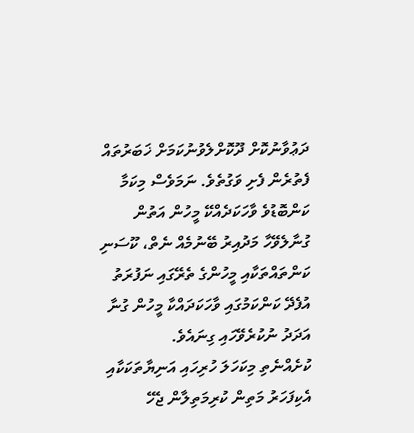ދަޢުވާނުކޮށް ދޫކޮށްލެވުނުކަމަށް ޚަބަރުތައް ފެތުރެން ފެށި ވަގުތެވެ. ނަމަވެސް މިކަމާ ކަންބޮޑުވެ ވާހަކަދެއްކޭ މީހުން އަތުން ގުނާލެވޭހާ މަދުއިރު ބޭނުމެއް ނެތް، ކޫސަނި ކަންތައްތަކާއި މީހުންގެ ތެރޭގައި ނަފުރަތު އުފެދޭ ކަންކަމުގައި ވާހަކަދައްކާ މީހުން ގުނާ އަދަދު ނުކުރެވޭހައި ގިނައެވެ.
ކުށެއްނެތި މިކަހަލަ ހުރިހައި އަނިޔާތަކަކާއި އެކިފަހަރު މަތިން ކުރިމަތިލާން ޖެހޭ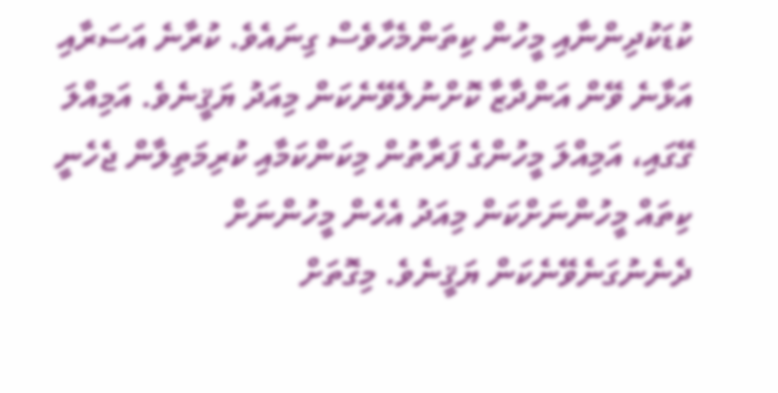ކުޑަކުދިންނާއި މީހުން ކިތަންމެހާވެސް ގިނައެވެ. ކުރާނެ އަސަރާއި އަޅާނެ ވޭން އަންދާޒާ ކޮށްނުލެވޭނެކަން މިއަދު ޔަޤީނެވެ. އަމިއްލަ ގޭގައި، އަމިއްލަ މީހުންގެ ފަރާތުން މިކަންކަމާއި ކުރިމަތިލާން ޖެހެނީ ކިތައް މީހުންނަށްކަން މިއަދު އެހެން މީހުންނަށް ދެނެނުގަނެވޭނެކަން ޔަޤީނެވެ. މިގޮތަށް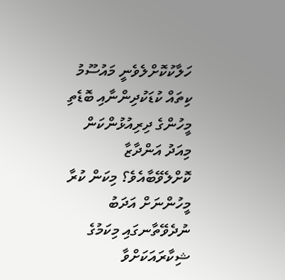ހަލާކުކޮށްލެވެނީ މައުސޫމު ކިތައް ކުޑަކުދިންނާއި ބޮޑެތި މީހުންގެ ދިރިއުޅުންކަން މިއަދު އަންދާޒާ ކޮށްލެވޭބާއެވެ؟ މިކަން ކުރާ މީހުންނަށް އަދަބު ނުދެވޭތާނގައި މިކަމުގެ ޝިކާރައަކަށްވާ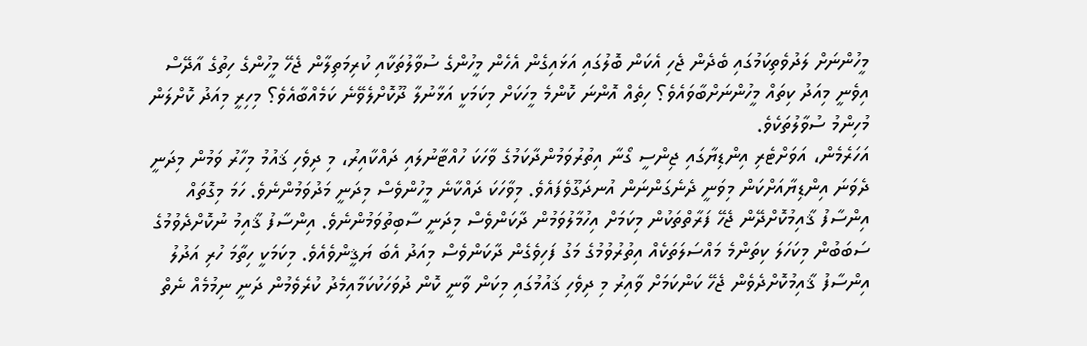މީހުންނަށް ލަދުވެތިކަމުގައި ބެދެން ޖެހި އެކަން ބޮލުގައި އަޅައިގެން އެހެން މީހުންގެ ސުވާލުތަކާއި ކުރިމަތިލާން ޖެހޭ މީހުންގެ ހިތުގެ އާދޭސް އިވެނީ މިއަދު ކިތައް މީހުންނަށްބާވައެވެ؟ ހިތެއް އޮންނަ ކޮންމެ މީހަކަށް މިކަމަކީ އަޅާނުލާ ދޫކޮށްލެވޭނެ ކަމެއްބާއެވެ؟ މިހިރީ މިއަދު ކޮށްލަން މުހިންމު ސުވާލުތަކެވެ.
އަހަރެމެން، އަވަށްޓެރި އިންޑިޔާގައި ޖިންސީ ގޯނާ އިތުރުވަމުންދާކަމުގެ ވާހަކަ ހުއްޓާނުލައި ދައްކާއިރު، މި ދިވެހި ޤައުމު މިހާރު ވަމުން މިދަނީ ދެވަނަ އިންޑިޔާއަށްކަން މިވަނީ ދެނެގަންނަން އުނދަގޫވެފައެވެ. މިވާހަކަ ދައްކާނެ މީހުންވެސް މިދަނީ މަދުވަމުންނެވެ. ހަމަ މިގޮތައް އިންސާފު ޤާއިމުކޮށްދޭން ޖެހޭ ފަރާތްތަކުން މިކަމަށް އިހުމާލުވަމުން ދާކަންވެސް މިދަނީ ސާބިތުވަމުންނެވެ. އިންސާފު ޤާއިމު ނުކޮށްދެވުމުގެ ސަބަބުން މިކަހަލަ ކިތަންމެ މައްސަލަތަކެއް އިތުރުވުމުގެ މަގު ފަހިވެގެން ދާކަންވެސް މިއަދު އެބަ ޔަޤީންވެއެވެ. މިކަމަކީ ހިތާމަ ހުރި އަދުލު އިންސާފު ޤާއިމުކޮށްދެވެން ޖެހޭ ކަންކަމަށް ވާއިރު މި ދިވެހި ޤައުމުގައި މިކަން ވާނީ ކޮން ދުވަހަކުކަމާއިމެދު ކުރެވެމުން ދަނީ ނިމުމެއް ނެތް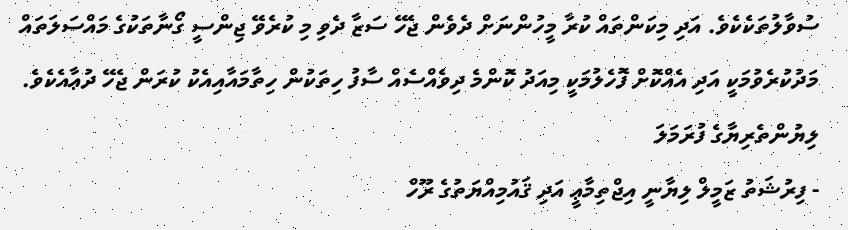ސުވާލުތަކެކެވެ. އަދި މިކަންތައް ކުރާ މީހުންނަށް ދެވެން ޖެހޭ ސަޒާ ދެވި މި ކުރެވޭ ޖިންސީ ގޯނާތަކުގެ މައްސަލަތައް މަދުކުރެވުމަކީ އަދި އެއްކޮށް ފޮހެލުމަކީ މިއަދު ކޮންމެ ދިވެއްސެއް ސާފު ހިތަކުން ހިތާމައާއިއެކު ކުރަން ޖެހޭ ދުޢާއެކެވެ.
ލިޔުންތެރިޔާގެ ފުރަމަލަ
- ފިރުޝަތު ޒަމީލް ލިޔާނީ އިޖްތިމާޢީ އަދި ޤައުމިއްޔަތުގެ ރޫހް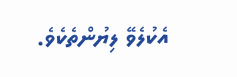އެކުލެވޭ ލިޔުންތެކެވެ.